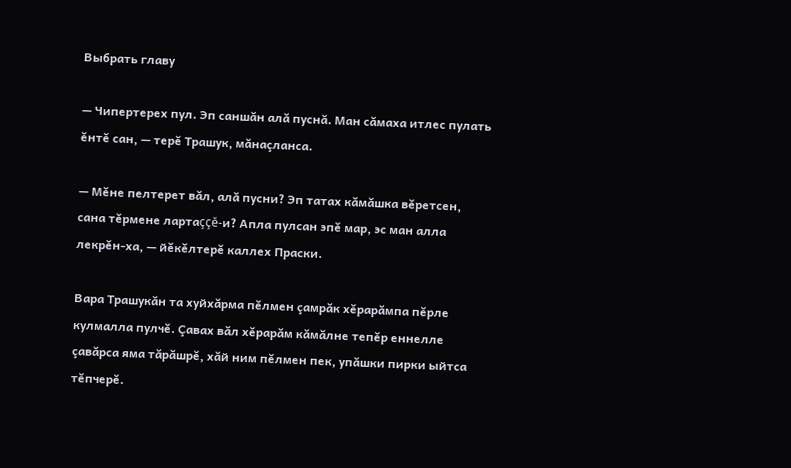Выбрать главу

— Чипертерех пул. Эп саншăн алă пуснă. Ман сăмаха итлес пулать ĕнтĕ сан, — терĕ Трашук, мăнаçланса.

— Мĕне пелтерет вăл, алă пусни? Эп татах кăмăшка вĕретсен, сана тĕрмене лартаççĕ-и? Апла пулсан эпĕ мар, эс ман алла лекрĕн-ха, — йĕкĕлтерĕ каллех Праски.

Вара Трашукăн та хуйхăрма пĕлмен çамрăк хĕрарăмпа пĕрле кулмалла пулчĕ. Çавах вăл хĕрарăм кăмăлне тепĕр еннелле çавăрса яма тăрăшрĕ, хăй ним пĕлмен пек, упăшки пирки ыйтса тĕпчерĕ.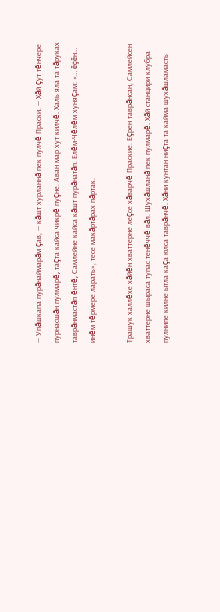— Упăшкапа пурăнаймарăм çав, — кăшт хурланнă пек пулчĕ Праски. — Хăй çут тĕнчере пурнасшăн пулмарĕ, таçта кайса чикрĕ пуçне. Аван мар хут килчĕ. Халь яла та тăруках таврăнмастăп ĕнтĕ, Самлейне кайса кăшт пурăнатăп. Елĕм-Чĕлĕм хуняçам: «… ĕçĕн… инĕм тĕрмере ларать», тесе макăртăрах пăртак.

Трашук халлĕхе хăйĕн хваттерне леçсе хăварчĕ Праские. Еçрен таврăнсан, Самлейсен хваттерне шыраса тупас тенĕччĕ вăл. Шухăшланă пек пулмарĕ. Хăй станцири клубра пулнипе килне ытла каçа юлса таврăнчĕ. Хăни кунтан ниçта та кайма шухăшламасть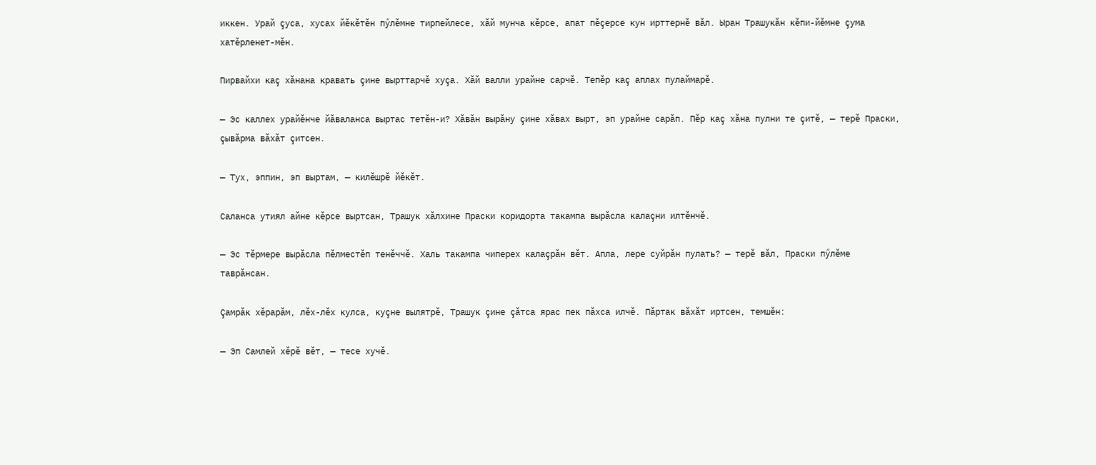иккен. Урай çуса, хусах йĕкĕтĕн пӳлĕмне тирпейлесе, хăй мунча кĕрсе, апат пĕçерсе кун ирттернĕ вăл. Ыран Трашукăн кĕпи-йĕмне çума хатĕрленет-мĕн.

Пирвайхи каç хăнана кравать çине вырттарчĕ хуçа. Хăй валли урайне сарчĕ. Тепĕр каç аплах пулаймарĕ.

— Эс каллех урайĕнче йăваланса выртас тетĕн-и? Хăвăн вырăну çине хăвах вырт, эп урайне сарăп. Пĕр каç хăна пулни те çитĕ, — терĕ Праски, çывăрма вăхăт çитсен.

— Тух, эппин, эп выртам, — килĕшрĕ йĕкĕт.

Саланса утиял айне кĕрсе выртсан, Трашук хăлхине Праски коридорта такампа вырăсла калаçни илтĕнчĕ.

— Эс тĕрмере вырăсла пĕлместĕп тенĕччĕ. Халь такампа чиперех калаçрăн вĕт. Апла, лере суйрăн пулать? — терĕ вăл, Праски пӳлĕме таврăнсан.

Çамрăк хĕрарăм, лĕх-лĕх кулса, куçне вылятрĕ, Трашук çине çăтса ярас пек пăхса илчĕ. Пăртак вăхăт иртсен, темшĕн:

— Эп Самлей хĕрĕ вĕт, — тесе хучĕ.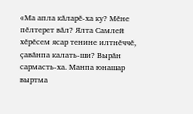«Ма апла кăларĕ-ха ку? Мĕне пĕлтерет вăл? Ялта Самлей хĕрĕсем ясар тенине илтнĕччĕ, çавăнпа калать-ши? Вырăн сармасть-ха. Манпа юнашар выртма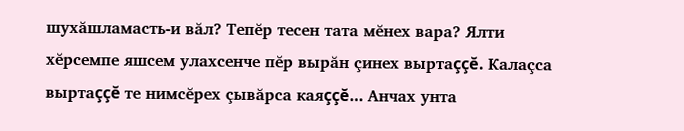шухăшламасть-и вăл? Тепĕр тесен тата мĕнех вара? Ялти хĕрсемпе яшсем улахсенче пĕр вырăн çинех выртаççĕ. Калаçса выртаççĕ те нимсĕрех çывăрса каяççĕ… Анчах унта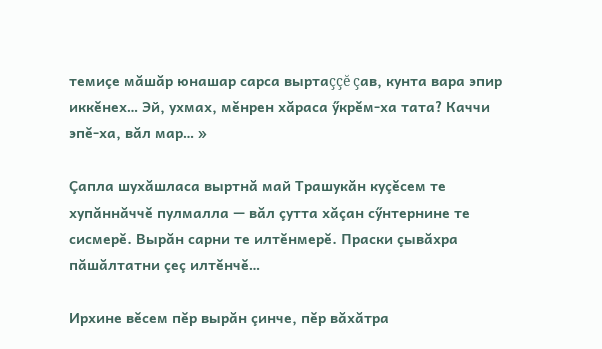темиçе мăшăр юнашар сарса выртаççĕ çав, кунта вара эпир иккĕнех… Эй, ухмах, мĕнрен хăраса ӳкрĕм-ха тата? Каччи эпĕ-ха, вăл мар… »

Çапла шухăшласа выртнă май Трашукăн куçĕсем те хупăннăччĕ пулмалла — вăл çутта хăçан сӳнтернине те сисмерĕ. Вырăн сарни те илтĕнмерĕ. Праски çывăхра пăшăлтатни çеç илтĕнчĕ…

Ирхине вĕсем пĕр вырăн çинче, пĕр вăхăтра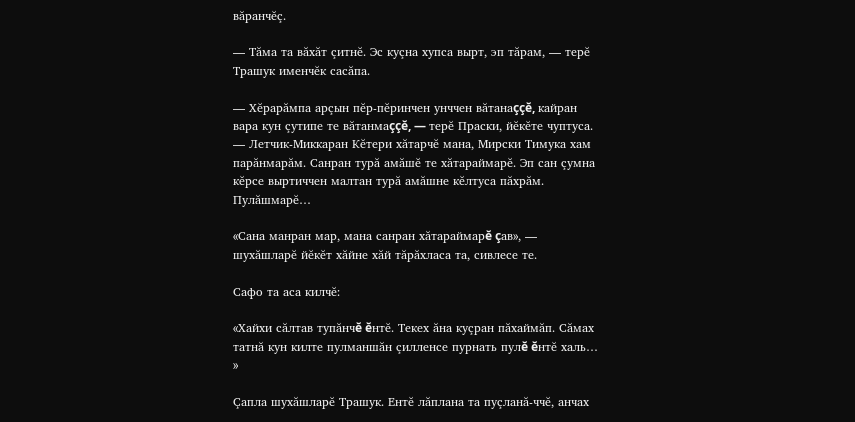вăранчĕç.

— Тăма та вăхăт çитнĕ. Эс куçна хупса вырт, эп тăрам, — терĕ Трашук именчĕк сасăпа.

— Хĕрарăмпа арçын пĕр-пĕринчен унччен вăтанаççĕ, кайран вара кун çутипе те вăтанмаççĕ, — терĕ Праски, йĕкĕте чуптуса. — Летчик-Миккаран Кĕтери хăтарчĕ мана, Мирски Тимука хам парăнмарăм. Санран турă амăшĕ те хăтараймарĕ. Эп сан çумна кĕрсе выртиччен малтан турă амăшне кĕлтуса пăхрăм. Пулăшмарĕ…

«Сана манран мар, мана санран хăтараймарĕ çав», — шухăшларĕ йĕкĕт хăйне хăй тăрăхласа та, сивлесе те.

Сафо та аса килчĕ:

«Хайхи сăлтав тупăнчĕ ĕнтĕ. Текех ăна куçран пăхаймăп. Сăмах татнă кун килте пулманшăн çилленсе пурнать пулĕ ĕнтĕ халь… »

Çапла шухăшларĕ Трашук. Ентĕ лăплана та пуçланă-ччĕ, анчах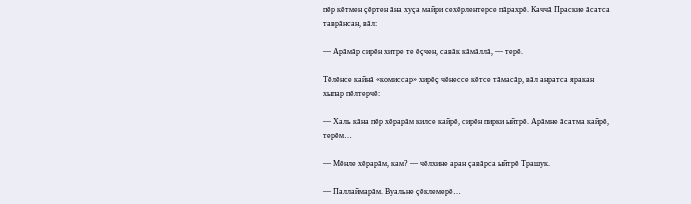пĕр кĕтмен çĕртен ăна хуçа майри сехĕрлентерсе пăрахрĕ. Каччă Праские ăсатса таврăнсан, вăл:

— Арăмăр сирĕн хитре те ĕçчен, савăк кăмăллă, — терĕ.

Тĕлĕнсе кайнă «комиссар» хирĕç чĕнессе кĕтсе тăмасăр, вăл анратса яракан хыпар пĕлтерчĕ:

— Халь кăна пĕр хĕрарăм килсе кайрĕ, сирĕн пирки ыйтрĕ. Арăмне ăсатма кайрĕ, терĕм…

— Мĕнле хĕрарăм, кам? — чĕлхине аран çавăрса ыйтрĕ Трашук.

— Паллаймарăм. Вуальне çĕклемерĕ…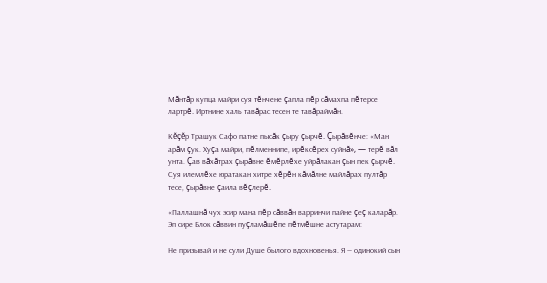Мăнтăр купца майри суя тĕнчене çапла пĕр сăмахпа пĕтерсе лартрĕ. Иртнине халь тавăрас тесен те тавăраймăн.

Кĕçĕр Трашук Сафо патне пысăк çыру çырчĕ. Çырăвĕнче: «Ман арăм çук. Хуçа майри, пĕлменнипе, ирĕксĕрех суйнă», — терĕ вăл унта. Çав вăхăтрах çырăвне ĕмĕрлĕхе уйрăлакан çын пек çырчĕ. Суя илемлĕхе юратакан хитре хĕрĕн кăмăлне майлăрах пултăр тесе, çырăвне çаила вĕçлерĕ.

«Паллашнă чух эсир мана пĕр сăввăн варринчи пайне çеç каларăр. Эп сире Блок сăввин пуçламăшĕпе пĕтмĕшне астутарам:

Не призывай и не сули Душе былого вдохновенья. Я — одинокий сын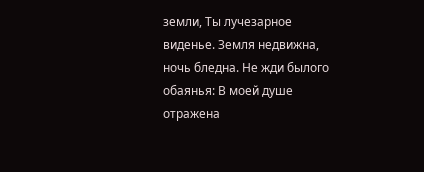земли, Ты лучезарное виденье. Земля недвижна, ночь бледна. Не жди былого обаянья: В моей душе отражена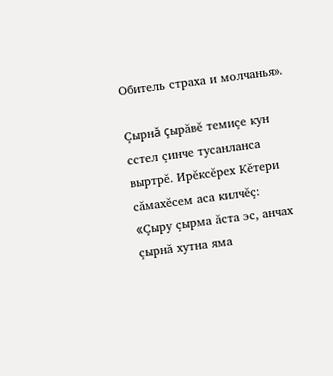Обитель страха и молчанья».

Çырнă çырăвĕ темиçе кун сстел çинче тусанланса выртрĕ. Ирĕксĕрех Кĕтери сăмахĕсем аса килчĕç: «Çыру çырма ăста эс, анчах çырнă хутна яма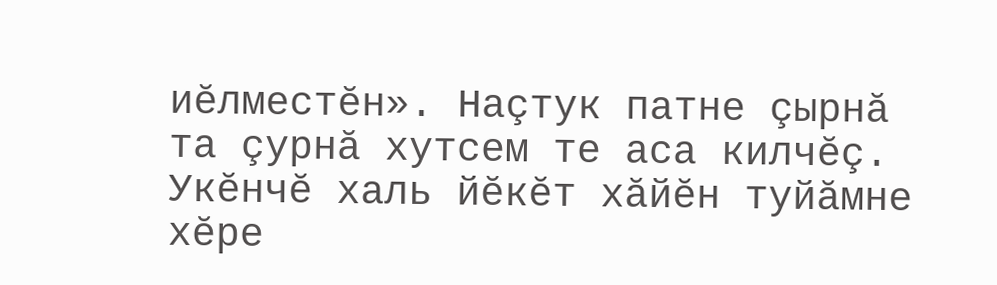иĕлместĕн». Наçтук патне çырнă та çурнă хутсем те аса килчĕç. Укĕнчĕ халь йĕкĕт хăйĕн туйăмне хĕре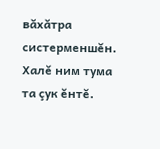вăхăтра систерменшĕн. Халĕ ним тума та çук ĕнтĕ.